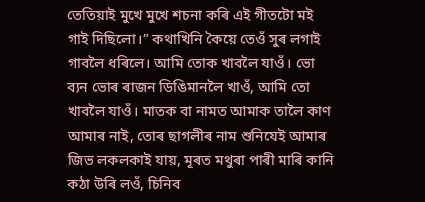তেতিয়াই মুখে মুখে শচনা কৰি এই গীতটো মই গাই দিছিলো।” কথাখিনি কৈয়ে তেওঁ সুৰ লগাই গাবলৈ ধৰিলে। আমি তোক খাবলৈ যাওঁ। ভো ব্যন ভোৰ ৰাজন ডিঙিমানলৈ খাওঁ, আমি তো খাবলৈ যাওঁ। মাতক বা নামত আমাক তালৈ কাণ আমাৰ নাই, তোৰ ছাগলীৰ নাম শুনিযেই আমাৰ জিভ লকলকাই যায়, মূৰত মথুৰা পাৰী মাৰি কানি কঠা উৰি লওঁ, চিনিব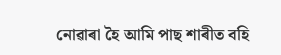নোৱাৰা হৈ আমি পাছ শাৰীত বহি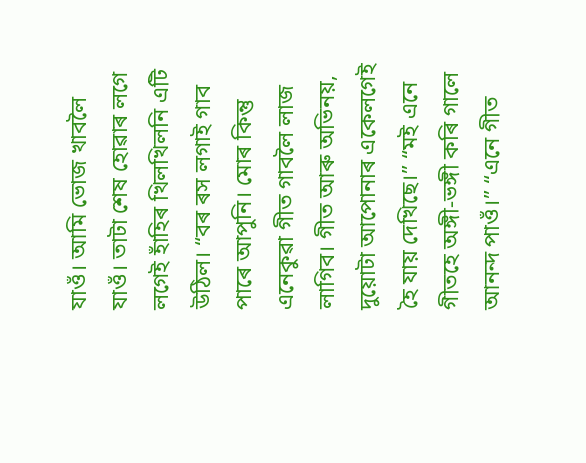যাওঁ। আমি ভোজ খাবলৈ যাওঁ। তাটা শেষ হোৱাৰ লগে লগেই হাঁহিৰ খিলখিলনি এটি উঠিল। “বৰ ৰস লগাই গাব পাৰে আপুনি। মোৰ কিন্তু এনেকুৱা গীত গাবলৈ লাজ লাগিব। গীত আৰু অভিনয়, দুয়োটা আপোনাৰ একেলগেই হৈ যায় দেখিছে।” “মই এনে গীতহে অঙ্গী-ভঙ্গী কৰি গালে আনন্দ পাওঁ।” “এনে গীত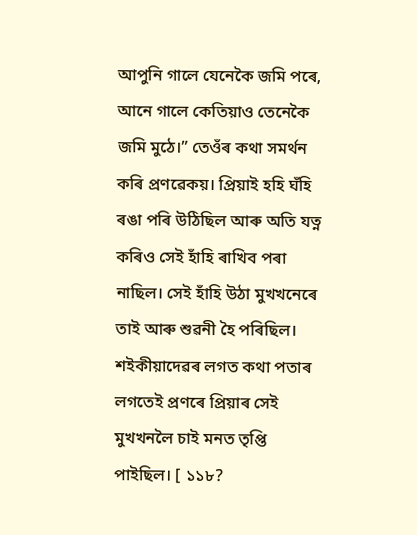আপুনি গালে যেনেকৈ জমি পৰে, আনে গালে কেতিয়াও তেনেকৈ জমি মুঠে।” তেওঁৰ কথা সমৰ্থন কৰি প্ৰণৱেকয়। প্ৰিয়াই হহি ঘঁহি ৰঙা পৰি উঠিছিল আৰু অতি যত্ন কৰিও সেই হাঁহি ৰাখিব পৰা নাছিল। সেই হাঁহি উঠা মুখখনেৰে তাই আৰু শুৱনী হৈ পৰিছিল। শইকীয়াদেৱৰ লগত কথা পতাৰ লগতেই প্ৰণৰে প্ৰিয়াৰ সেই মুখখনলৈ চাই মনত তৃপ্তি পাইছিল। [ ১১৮?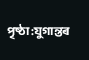পৃষ্ঠা:যুগান্তৰ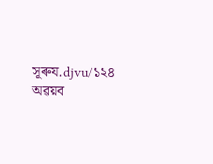সূৰুয.djvu/১২৪
অৱয়ব